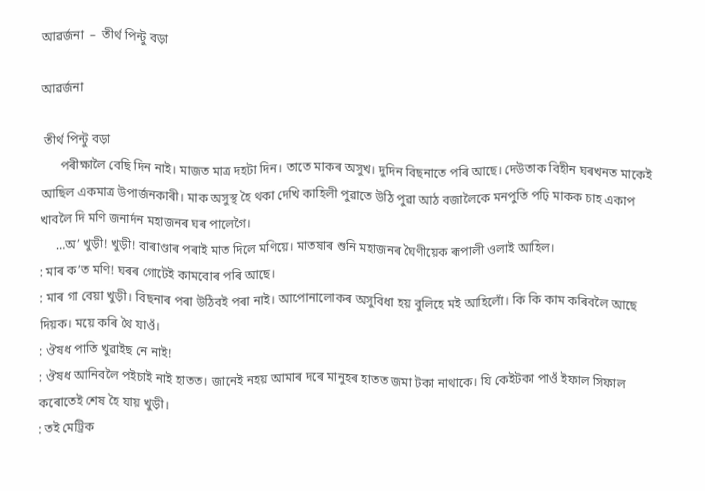আৱৰ্জনা  –  তীৰ্থ পিন্টু বড়া

আৱৰ্জনা

 তীৰ্থ পিন্টু বড়া
      পৰীক্ষালৈ বেছি দিন নাই। মাজত মাত্ৰ দহটা দিন। তাতে মাকৰ অসুখ। দুদিন বিছনাতে পৰি আছে। দেউতাক বিহীন ঘৰখনত মাকেই আছিল একমাত্ৰ উপাৰ্জনকাৰী। মাক অসুস্থ হৈ থকা দেখি কাহিলী পুৱাতে উঠি পুৱা আঠ বজালৈকে মনপুতি পঢ়ি মাকক চাহ একাপ খাবলৈ দি মণি জনাৰ্দন মহাজনৰ ঘৰ পালেগৈ।
     …অ’ খুড়ী! খুড়ী! বাৰাণ্ডাৰ পৰাই মাত দিলে মণিয়ে। মাতষাৰ শুনি মহাজনৰ ঘৈণীয়েক ৰূপালী ওলাই আহিল।
: মাৰ ক’ত মণি! ঘৰৰ গোটেই কামবোৰ পৰি আছে।
: মাৰ গা বেয়া খুড়ী। বিছনাৰ পৰা উঠিবই পৰা নাই। আপোনালোকৰ অসুবিধা হয় বুলিহে মই আহিলোঁ। কি কি কাম কৰিবলৈ আছে দিয়ক। ময়ে কৰি থৈ যাওঁ।
: ঔষধ পাতি খুৱাইছ নে নাই!
: ঔষধ আনিবলৈ পইচাই নাই হাতত। জানেই নহয় আমাৰ দৰে মানুহৰ হাতত জমা টকা নাথাকে। যি কেইটকা পাওঁ ইফাল সিফাল কৰোতেই শেষ হৈ যায় খুড়ী।
: তই মেট্ৰিক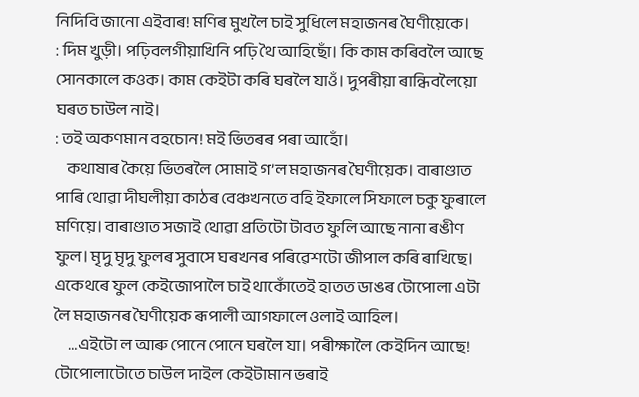নিদিবি জানো এইবাৰ! মণিৰ মুখলৈ চাই সুধিলে মহাজনৰ ঘৈণীয়েকে।
: দিম খুড়ী। পঢ়িবলগীয়াখিনি পঢ়ি থৈ আহিছোঁ। কি কাম কৰিবলৈ আছে সোনকালে কওক। কাম কেইটা কৰি ঘৰলৈ যাওঁ। দুপৰীয়া ৰান্ধিবলৈয়ো ঘৰত চাউল নাই।
: তই অকণমান বহচোন! মই ভিতৰৰ পৰা আহোঁ।
    কথাষাৰ কৈয়ে ভিতৰলৈ সোমাই গ’ল মহাজনৰ ঘৈণীয়েক। বাৰাণ্ডাত পাৰি থোৱা দীঘলীয়া কাঠৰ বেঞ্চখনতে বহি ইফালে সিফালে চকু ফুৰালে মণিয়ে। বাৰাণ্ডাত সজাই থোৱা প্ৰতিটো টাবত ফুলি আছে নানা ৰঙীণ ফুল। মৃদু মৃদু ফুলৰ সুবাসে ঘৰখনৰ পৰিৱেশটো জীপাল কৰি ৰাখিছে। একেথৰে ফুল কেইজোপালৈ চাই থাকোঁতেই হাতত ডাঙৰ টোপোলা এটা লৈ মহাজনৰ ঘৈণীয়েক ৰূপালী আগফালে ওলাই আহিল।
     …এইটো ল আৰু পোনে পোনে ঘৰলৈ যা। পৰীক্ষালৈ কেইদিন আছে! টোপোলাটোতে চাউল দাইল কেইটামান ভৰাই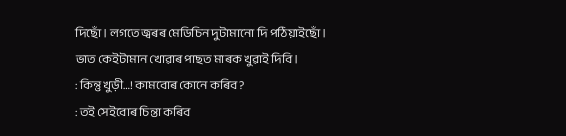দিছোঁ। লগতে জ্বৰৰ মেডিচিন দুটামানো দি পঠিয়াইছোঁ। ভাত কেইটামান খোৱাৰ পাছত মাৰক খুৱাই দিবি।
: কিন্তু খুড়ী…! কামবোৰ কোনে কৰিব?
: তই সেইবোৰ চিন্তা কৰিব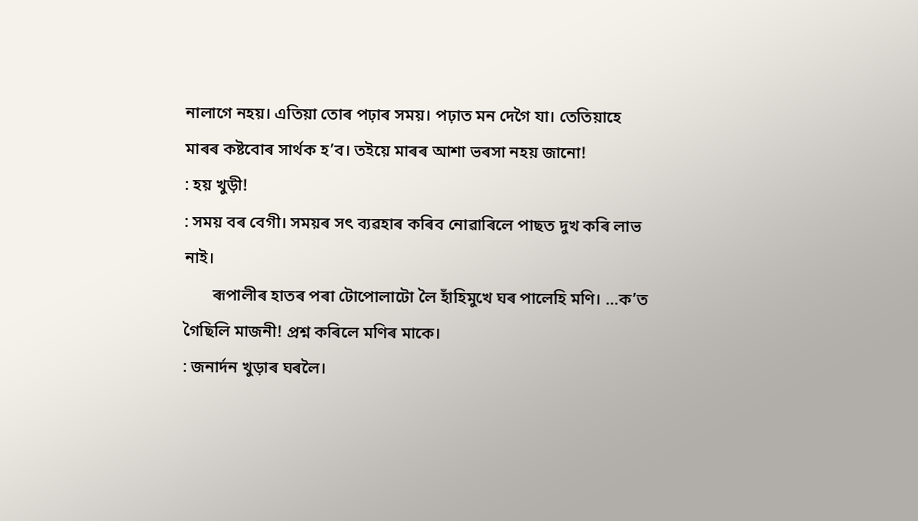নালাগে নহয়। এতিয়া তোৰ পঢ়াৰ সময়। পঢ়াত মন দেগৈ যা। তেতিয়াহে মাৰৰ কষ্টবোৰ সাৰ্থক হ’ব। তইয়ে মাৰৰ আশা ভৰসা নহয় জানো!
: হয় খুড়ী!
: সময় বৰ বেগী। সময়ৰ সৎ ব্যৱহাৰ কৰিব নোৱাৰিলে পাছত দুখ কৰি লাভ নাই।
       ৰূপালীৰ হাতৰ পৰা টোপোলাটো লৈ হাঁহিমুখে ঘৰ পালেহি মণি। …ক’ত গৈছিলি মাজনী! প্ৰশ্ন কৰিলে মণিৰ মাকে।
: জনাৰ্দন খুড়াৰ ঘৰলৈ।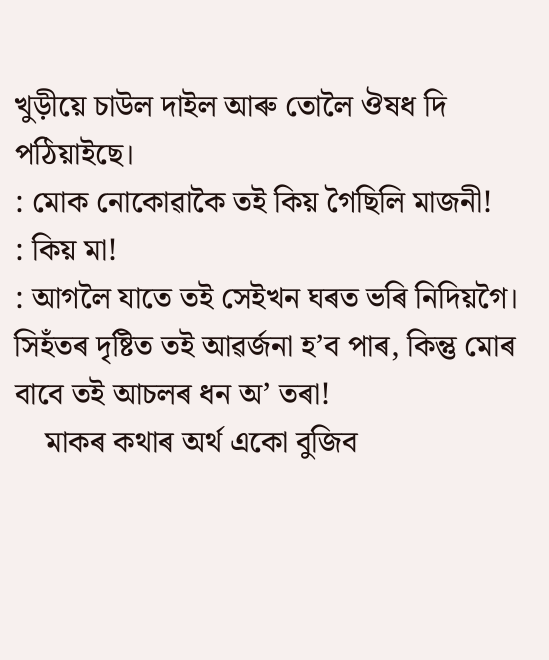খুড়ীয়ে চাউল দাইল আৰু তোলৈ ঔষধ দি পঠিয়াইছে।
: মোক নোকোৱাকৈ তই কিয় গৈছিলি মাজনী!
: কিয় মা!
: আগলৈ যাতে তই সেইখন ঘৰত ভৰি নিদিয়গৈ। সিহঁতৰ দৃষ্টিত তই আৱৰ্জনা হ’ব পাৰ, কিন্তু মোৰ বাবে তই আচলৰ ধন অ’ তৰা!
    মাকৰ কথাৰ অৰ্থ একো বুজিব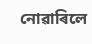নোৱাৰিলে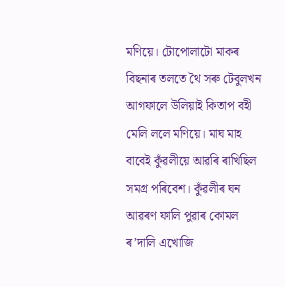মণিয়ে। টোপোলাটো মাকৰ বিছনাৰ তলতে থৈ সৰু টেবুলখন আগফালে উলিয়াই কিতাপ বহী মেলি ললে মণিয়ে। মাঘ মাহ বাবেই কুঁৱলীয়ে আৱৰি ৰাখিছিল সমগ্ৰ পৰিবেশ। কুঁৱলীৰ ঘন আৱৰণ ফালি পুৱাৰ কোমল ৰ’দালি এখোজি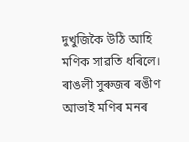দুখুজিকৈ উঠি আহি মণিক সাৱতি ধৰিলে। ৰাঙলী সুৰুজৰ ৰঙীণ আভাই মণিৰ মনৰ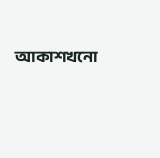আকাশখনো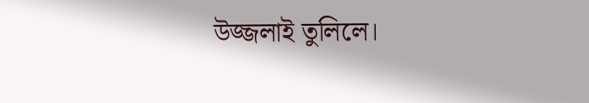উজ্জলাই তুলিলে।